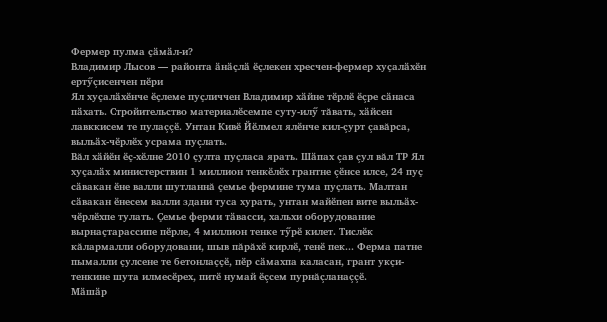Фермер пулма ҫӑмӑл-и?
Владимир Лысов — районта ӑнӑҫлӑ ӗҫлекен хресчен-фермер хуҫалӑхӗн ертӳçисенчен пӗри
Ял хуҫалӑхӗнче ӗҫлеме пуҫличчен Владимир хӑйне тӗрлӗ ӗçре сӑнаса пӑхать. Стройительство материалӗсемпе суту-илӳ тăвать, хӑйсен лавккисем те пулаççӗ. Унтан Кивӗ Йӗлмел ялӗнче кил-çурт çавăрса, выльӑх-чӗрлӗх усрама пуçлать.
Вăл хӑйӗн ӗҫ-хӗлне 2010 ҫулта пуҫласа ярать. Шӑпах çав çул вăл ТР Ял хуҫалӑх министерствин 1 миллион тенкӗлӗх грантне çӗнсе илсе, 24 пуҫ сӑвакан ӗне валли шутланнă ҫемье фермине тума пуҫлать. Малтан сӑвакан ӗнесем валли здани туса хурать, унтан майӗпен вите выльӑх-чӗрлӗхпе тулать. Ҫемье ферми тӑвасси, хальхи оборудование вырнаҫтарассипе пӗрле, 4 миллион тенке тӳрӗ килет. Тислӗк кăлармалли оборудовани, шыв пăрăхӗ кирлӗ, тенӗ пек... Ферма патне пымалли ҫулсене те бетонлаҫҫӗ, пӗр сӑмахпа каласан, грант укҫи-тенкине шута илмесӗрех, питӗ нумай ӗçсем пурнăçланаççӗ.
Мӑшӑр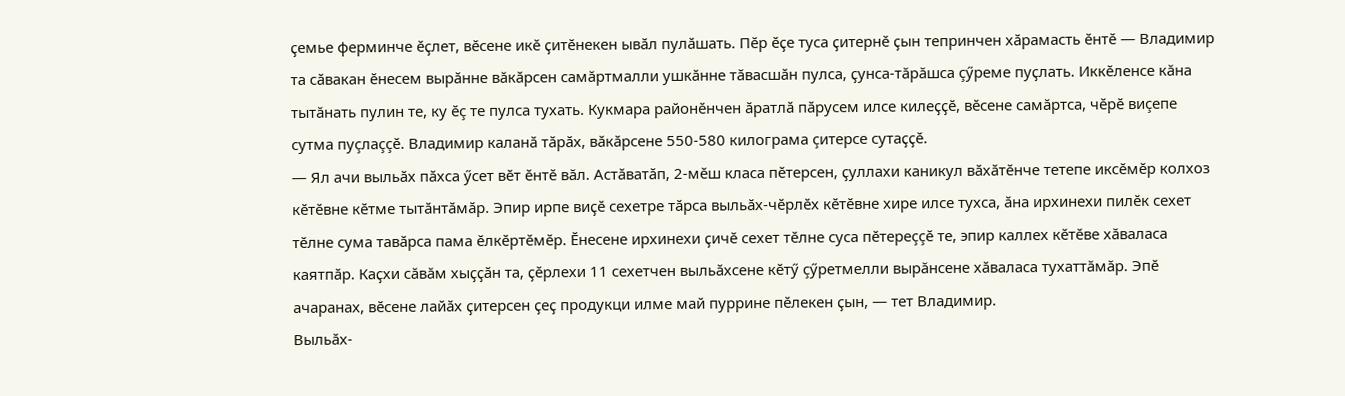ҫемье ферминче ӗҫлет, вӗсене икӗ ҫитӗнекен ывӑл пулӑшать. Пӗр ӗҫе туса ҫитернӗ ҫын тепринчен хӑрамасть ӗнтӗ — Владимир та сӑвакан ӗнесем вырӑнне вăкӑрсен самăртмалли ушкӑнне тӑвасшӑн пулса, ҫунса-тăрăшса çӳреме пуҫлать. Иккӗленсе кăна тытăнать пулин те, ку ӗç те пулса тухать. Кукмара районӗнчен ӑратлӑ пӑрусем илсе килеҫҫӗ, вӗсене самăртса, чӗрӗ виçепе сутма пуçлаççӗ. Владимир каланӑ тӑрӑх, вӑкӑрсене 550-580 килограма çитерсе сутаҫҫӗ.
— Ял ачи выльӑх пӑхса ӳсет вӗт ӗнтӗ вăл. Астӑватӑп, 2-мӗш класа пӗтерсен, ҫуллахи каникул вӑхӑтӗнче тетепе иксӗмӗр колхоз кӗтӗвне кӗтме тытӑнтӑмӑр. Эпир ирпе виҫӗ сехетре тӑрса выльӑх-чӗрлӗх кӗтӗвне хире илсе тухса, ӑна ирхинехи пилӗк сехет тӗлне сума тавӑрса пама ӗлкӗртӗмӗр. Ӗнесене ирхинехи ҫичӗ сехет тӗлне суса пӗтереççӗ те, эпир каллех кӗтӗве хăваласа каятпӑр. Каҫхи сăвăм хыҫҫӑн та, ҫӗрлехи 11 сехетчен выльӑхсене кӗтӳ çӳретмелли вырăнсене хӑваласа тухаттăмăр. Эпӗ ачаранах, вӗсене лайӑх ҫитерсен ҫеҫ продукци илме май пуррине пӗлекен ҫын, — тет Владимир.
Выльӑх-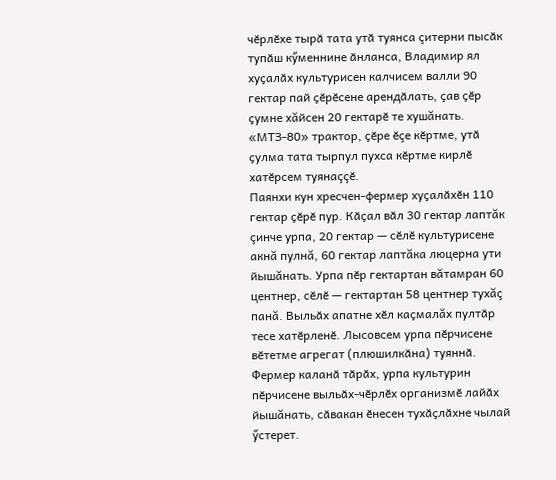чӗрлӗхе тырӑ тата утӑ туянса çитерни пысӑк тупӑш кӳменнине ӑнланса, Владимир ял хуҫалӑх культурисен калчисем валли 90 гектар пай ҫӗрӗсене арендӑлать, ҫав ҫӗр ҫумне хăйсен 20 гектарӗ те хушăнать. «МТЗ-80» трактор, ҫӗре ӗçе кӗртме, утӑ ҫулма тата тырпул пухса кӗртме кирлӗ хатӗрсем туянаççӗ.
Паянхи кун хресчен-фермер хуҫалӑхӗн 110 гектар ҫӗрӗ пур. Кӑҫал вӑл 30 гектар лаптăк çинче урпа, 20 гектар — сӗлӗ культурисене акнă пулнă, 60 гектар лаптăка люцерна ути йышăнать. Урпа пӗр гектартан вăтамран 60 центнер, сӗлӗ — гектартан 58 центнер тухăç панă. Выльӑх апатне хӗл каҫмалăх пултӑр тесе хатӗрленӗ. Лысовсем урпа пӗрчисене вӗтетме агрегат (плюшилкӑна) туяннӑ. Фермер каланӑ тӑрӑх, урпа культурин пӗрчисене выльӑх-чӗрлӗх организмӗ лайӑх йышăнать, сӑвакан ӗнесен тухӑҫлӑхне чылай ӳстерет.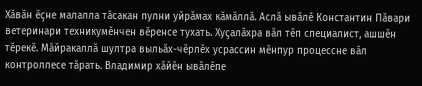Хӑвӑн ӗҫне малалла тӑсакан пулни уйрӑмах кӑмӑллӑ. Аслă ывӑлӗ Константин Пӑвари ветеринари техникумӗнчен вӗренсе тухать. Хуҫалӑхра вӑл тӗп специалист, ашшӗн тӗрекӗ. Мӑйракаллӑ шултра выльӑх-чӗрлӗх усрассин мӗнпур процессне вӑл контроллесе тӑрать. Владимир хӑйӗн ывӑлӗпе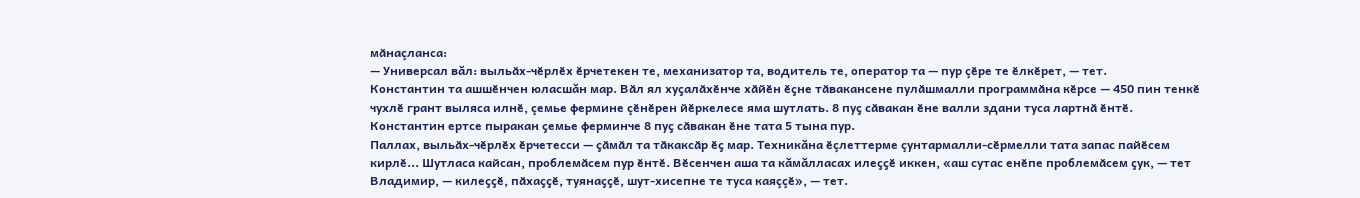мӑнаçланса:
— Универсал вăл: выльӑх-чӗрлӗх ӗрчетекен те, механизатор та, водитель те, оператор та — пур çӗре те ӗлкӗрет, — тет.
Константин та ашшӗнчен юласшăн мар. Вӑл ял хуҫалӑхӗнче хӑйӗн ӗҫне тӑвакансене пулӑшмалли программӑна кӗрсе — 450 пин тенкӗ чухлӗ грант выляса илнӗ, çемье фермине çӗнӗрен йӗркелесе яма шутлать. 8 пуҫ сӑвакан ӗне валли здани туса лартнӑ ӗнтӗ. Константин ертсе пыракан ҫемье ферминче 8 пуҫ сӑвакан ӗне тата 5 тына пур.
Паллах, выльӑх-чӗрлӗх ӗрчетесси — ҫӑмӑл та тӑкаксӑр ӗҫ мар. Техникăна ӗçлеттерме çунтармалли-сӗрмелли тата запас пайӗсем кирлӗ... Шутласа кайсан, проблемӑсем пур ӗнтӗ. Вӗсенчен аша та кăмăлласах илеҫҫӗ иккен, «аш сутас енӗпе проблемӑсем ҫук, — тет Владимир, — килеҫҫӗ, пӑхаҫҫӗ, туянаҫҫӗ, шут-хисепне те туса каяççӗ», — тет.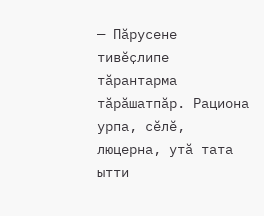— Пӑрусене тивӗҫлипе тӑрантарма тӑрӑшатпӑр. Рациона урпа, сӗлӗ, люцерна, утӑ тата ытти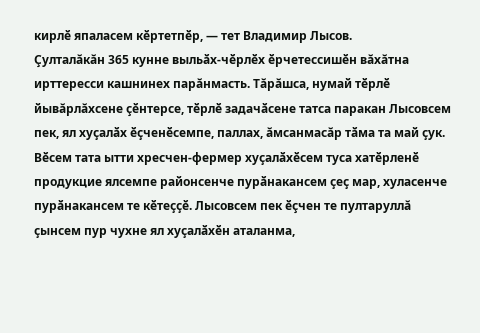кирлӗ япаласем кӗртетпӗр, — тет Владимир Лысов.
Çулталăкăн 365 кунне выльӑх-чӗрлӗх ӗрчетессишӗн вăхăтна ирттересси кашнинех парăнмасть. Тăрăшса, нумай тӗрлӗ йывăрлăхсене çӗнтерсе, тӗрлӗ задачӑсене татса паракан Лысовсем пек, ял хуҫалӑх ӗҫченӗсемпе, паллах, ăмсанмасăр тӑма та май ҫук. Вӗсем тата ытти хресчен-фермер хуҫалӑхӗсем туса хатӗрленӗ продукцие ялсемпе районсенче пурӑнакансем ҫеҫ мар, хуласенче пурӑнакансем те кӗтеҫҫӗ. Лысовсем пек ӗçчен те пултаруллă ҫынсем пур чухне ял хуҫалӑхӗн аталанма,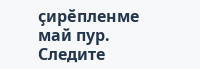ҫирӗпленме май пур.
Следите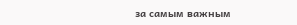за самым важным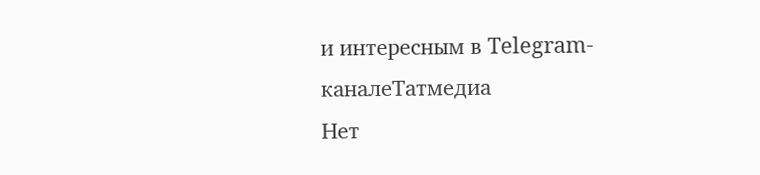и интересным в Telegram-каналеТатмедиа
Нет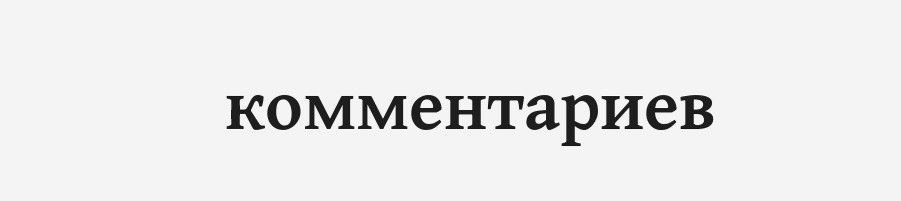комментариев